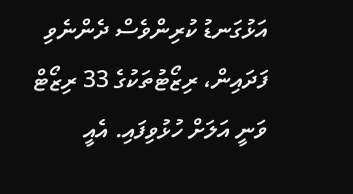އަޅުގަނޑު ކުރިންވެސް ދެންނެވި ފަދައިން، ރިޒޯޓުތަކުގެ 33 ރިޒޯޓް ވަނީ އަލަށް ހުޅުވިފައި. އެއީ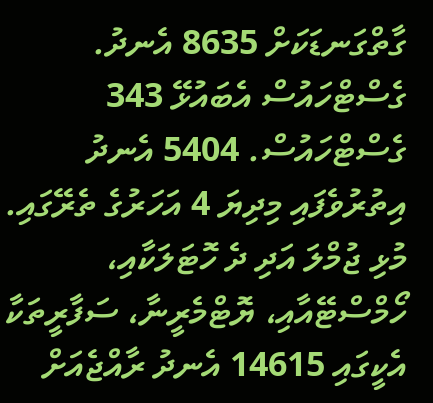ގާތްގަނޑަކަށް 8635 އެނދު. ގެސްޓްހައުސް އެބައުޅޭ 343 ގެސްޓްހައުސް. 5404 އެނދު އިތުރުވެފައި މިދިޔަ 4 އަހަރުގެ ތެރޭގައި. މުޅި ޖުމްލަ އަދި ދެ ހޮޓަލަކާއި، ހޯމްސްޓޭއާއި، ޔޮޓްމެރީނާ، ސަފާރީތަކާ އެކީގައި 14615 އެނދު ރާއްޖެއަށް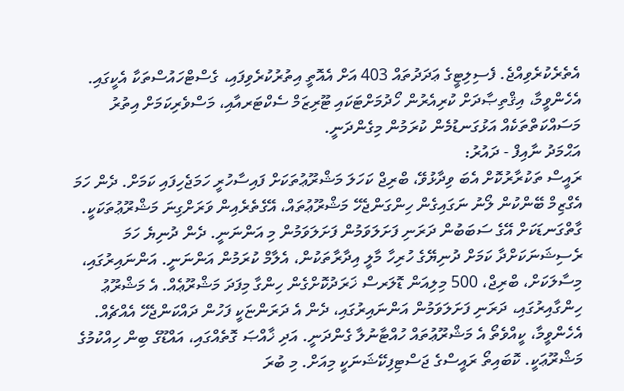އެތެރެކުރެވިއްޖެ. ފެސިލިޓީގެ ޢަދަދުތައް 403 އަށް އެއޮތީ އިތުރުކުރެވިފައި، ގެސްޓްހައުސްތަކާ އެކީގައި.
އެހެންވީމާ، އިޤްތިޞާދަށް ކުރިއެރުން ހޯދުމަށްޓަކައި ޓޫރިޒަމް ސެކްޓަރއާއި، މަސްވެރިކަމަށް އިތުރު މަސައްކަތްތަކެއް އަޅުގަނޑުމެން ކުރަމުން މިގެންދަނީ.
އަޙްމަދު ނާއިފް - ދައުރު:
ރައީސް ތަކުރާރުކޮށް އެބަ ވިދާޅުވޭ، ބްރިޖް ކަހަލަ މަޝްރޫޢުތަކަށް ފައިސާހުރީ ހަމަޖެހިފައި ކަމަށް. ދެން ހަމަ އެގްޒިމް ބޭންކުން ލޯނު ނަގައިގެން ހިންގަންޖެހޭ މަޝްރޫޢުތައް، އޭގެތެރެއިން ވަރަށްގިނަ މަޝްރޫޢުތަކަކީ. ގާތްގަނޑަކަށް އޭގެ ސަބަބުން ދަރަނި ފަށަލަވަމުން ފަށަލަވަމުން މި އަންނަނީ. ދެން ދުނިޔެ ހަމަ ރެސިޝަނަކަށްދާ ކަމަށް ދުނިޔޭގެ ހުރިހާ މާލީ އިދާރާތަކުން، އެލާމް ކުރަމުން އަންނަނީ. އަންނައިރުގައި، މިސާލަކަށް، ބްރިޖް، 500 މިލިއަން ޑޮލަރސް ޚަރަދުކޮށްގެން ހިންގާ މިފަދަ މަޝްރޫޢެއް. އެ މަޝްރޫޢު ހިންގާއިރުގައި، ދަރަނި ފަށަލަވަމުން އަންނައިރުގައި، ދެން އެ ދަރަންޏަކީ ފަހުން ދައްކަންޖެހޭ އެއްޗެއް. އެހެންވީމާ، ކީއްވެތޯ އެ މަޝްރޫޢުތައް ހުއްޓާނުލާ ގެންދަނީ. އަދި ޚާއްޞަ ގޮތެއްގައި، އައްޑޫގެ ބިން ހިއްކުމުގެ މަޝްރޫޢަކީ. ކޮބައިތޯ ރައީސްގެ ޖަސްޓިފިކޭޝަނަކީ މިއަށް. މި ބުރަ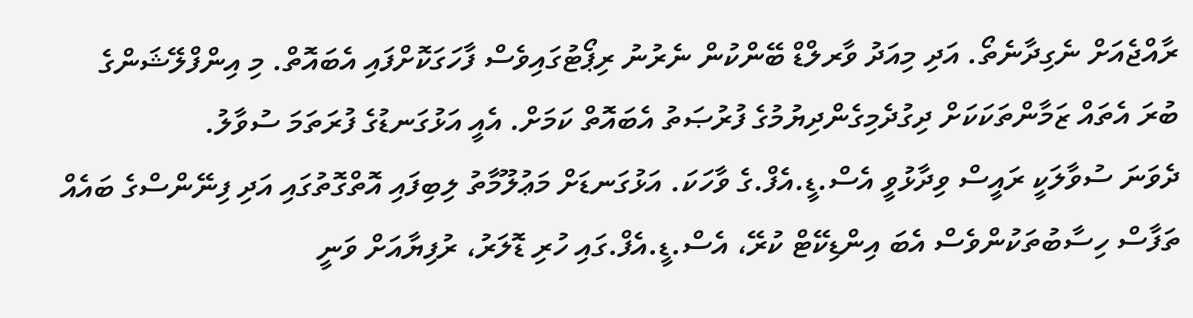ރާއްޖެއަށް ނެގިދާނެތޯ. އަދި މިއަދު ވާރލްޑް ބޭންކުން ނެރުނު ރިޕޯޓުގައިވެސް ފާހަގަކޮށްފައި އެބައޮތް. މި އިންފްލޭޝަންގެ ބުރަ އެތައް ޒަމާންތަކަކަށް ދިގުދެމިގެންދިޔުމުގެ ފުރުޞަތު އެބައޮތް ކަމަށް. އެއީ އަޅުގަނޑުގެ ފުރަތަމަ ސުވާލު.
ދެވަނަ ސުވާލަކީ ރައީސް ވިދާޅުވީ އެސް.ޑީ.އެފް.ގެ ވާހަކަ. އަޅުގަނޑަށް މަޢުލޫމާތު ލިބިފައި އޮތްގޮތުގައި އަދި ފިނޭންސްގެ ބައެއް ތަފާސް ހިސާބުތަކުންވެސް އެބަ އިންޑިކޭޓް ކުރޭ، އެސް.ޑީ.އެފް.ގައި ހުރި ޑޮލަރު، ރުފިޔާއަށް ވަނީ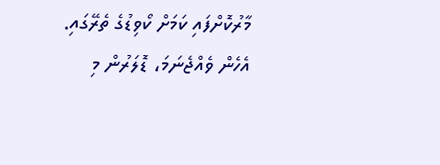މާރުކޮށްފައި ކަމަށް ކޯވިޑުގެ ތެރޭގައި. އެހެން ވެއްޖެނަމަ، ޑޮލަރުން މި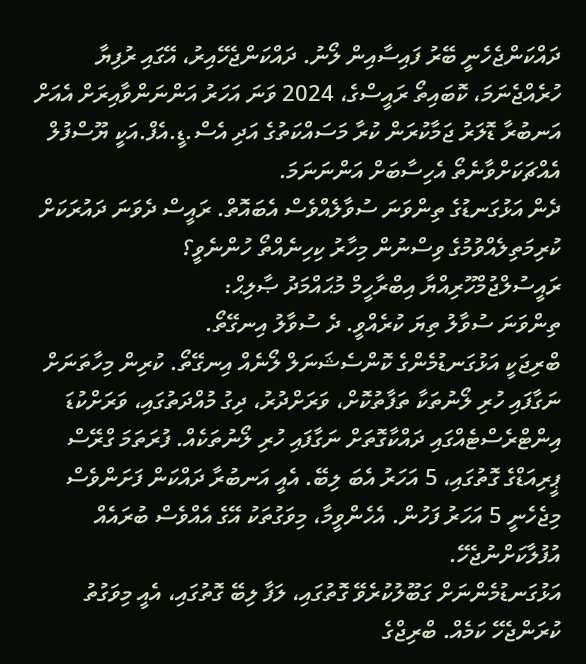ދައްކަންޖެހެނީ ބޭރު ފައިސާއިން ލޯނު. ދައްކަންޖެހޭއިރު، އޭގައި ރުފިޔާ ހުރެއްޖެނަމަ، ކޮބައިތޯ ރައީސްގެ، 2024 ވަނަ އަހަރު އަންނަންވާއިރަށް އެއަށް އަނބުރާ ޑޮލަރު ޖަމާކުރަން ކުރާ މަސައްކަތުގެ އަދި އެސް.ޑީ.އެފް.އަކީ ޔޫސްފުލް އެއްޗަކަށްވާނެތޯ އެހިސާބަށް އަންނަނަމަ.
ދެން އަޅުގަނޑުގެ ތިންވަނަ ސުވާލެއްވެސް އެބައޮތް. ރައީސް ދެވަނަ ދައުރަކަށް ކުރިމަތިލެއްވުމުގެ ވިސްނުން މިހާރު ކިހިނެއްތޯ ހުންނެވީ؟
ރައީސުލްޖުމްހޫރިއްޔާ އިބްރާހީމް މުޙައްމަދު ޞާލިޙް:
ތިންވަނަ ސުވާލު ތިޔަ ކުރެއްވީ. ދެ ސުވާލު އިނގޭތޯ.
ބްރިޖަކީ އަޅުގަނޑުމެންގެ ކޮންސެޝަނަލް ލޯނެއް އިނގޭތޯ. ކުރިން މިހާތަނަށް ނަގާފައި ހުރި ލޯނުތަކާ ތަފާތުކޮށް، ވަރަށްދުރު، ދިގު މުއްދަތުގައި، ވަރަށްކުޑަ އިންޓްރެސްޓެއްގައި ދައްކާގޮތަށް ނަގާފައި ހުރި ލޯނުތަކެއް. ފުރަތަމަ ގްރޭސް ޕީރިއަޑްގެ ގޮތުގައި، 5 އަހަރު އެބަ ލިބޭ. އެއީ އަނބުރާ ދައްކަން ފަށަންވެސް މިޖެހެނީ 5 އަހަރު ފަހުން. އެހެންވީމާ، މިވަގުތަކު އޭގެ އެއްވެސް ބުރައެއް އުފުލާކަށްނުޖެހޭ.
އަޅުގަނޑުމެންނަށް ގަބޫލުކުރެވޭ ގޮތުގައި، ލަފާ ލިބޭ ގޮތުގައި، އެއީ މިވަގުތު ކުރަންޖެހޭ ކަމެއް. ބްރިޖްގެ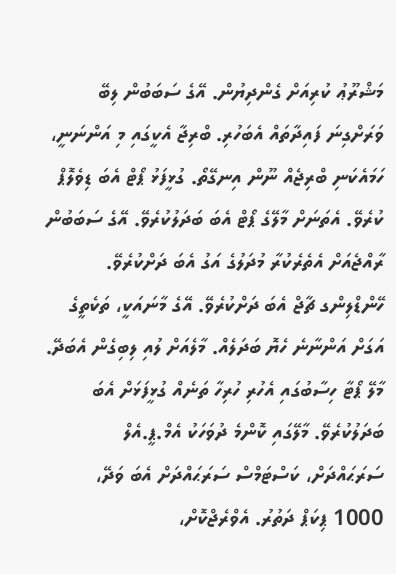މަޝްރޫޢު ކުރިއަށް ގެންދިޔުން. އޭގެ ސަބަބުން ލިބޭ ވަރަށްގިނަ ފައިދާތައް އެބަހުރި. ބްރިޖާ އެކީގައި މި އަންނަނީ، ހަމައެކަނި ބްރިޖެއް ނޫން އިނގޭތޯ. ގުޅީފަޅު ޕޯޓް އެބަ ޑިވެލޮޕް ކުރެވޭ. އެތަނަށް މާލޭގެ ޕޯޓް އެބަ ބަދަލުކުރެވޭ. އޭގެ ސަބަބުން ރާއްޖެއަށް އެތެރެކުރާ މުދަލުގެ އަގު އެބަ ދަށްކުރެވޭ. ހޭންޑްލިންގ ޗާޖް އެބަ ދަށްކުރެވޭ. އޭގެ މާނައަކީ، ތަކެތީގެ އަގަށް އަންނާނެ ހެޔޮ ބަދަލެއް. މާލެއަށް ލުއި ލިބިގެން އެބަދޭ. މާލޭ ޕޯޓާ ހިސާބުގައި އެހުރި ހުރިހާ ތަނެއް ގުޅީފަޅަށް އެބަ ބަދަލުކުރެވޭ. މާލޭގައި ކޮންމެ ދުވަހަކު އެމް.ޕީ.އެލް ސަރަޙައްދަށް، ކަސްޓަމްސް ސަރަޙައްދަށް އެބަ ވަދޭ، 1000 ޕިކަޕް ދަތުރު. އެވްރެޖްކޮށް،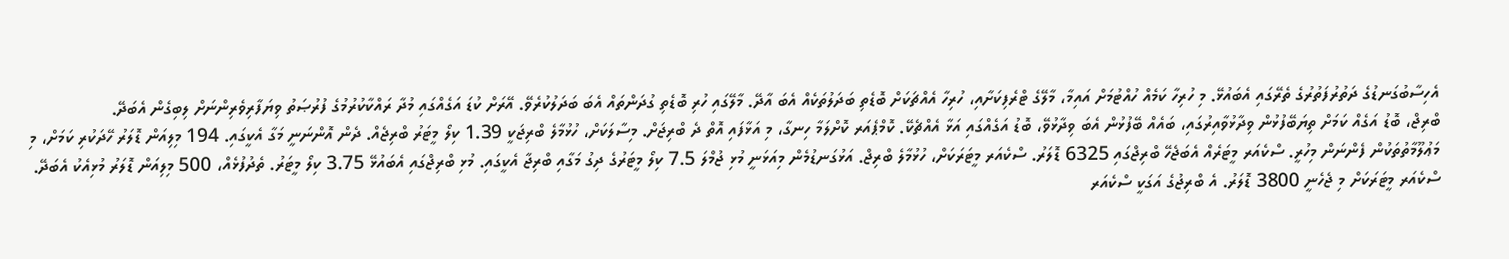އެހިސާބުގަނޑުގެ ދަތުރުފަތުރުގެ ތެރޭގައި އެބައުޅޭ. މި ހުރިހާ ކަމެއް ހުއްޓުމަށް އައިމާ، މާލޭގެ ޓްރެފިކަށާއި، ހުރިހާ އެއްޗަކަށް ބޮޑެތި ބަދަލުތަކެއް އެބަ އާދޭ. މާލޭގައި ހުރި ބޮޑެތި ގުދަންތައް އެބަ ބަދަލުކުރެވޭ. އޭރަށް ކުޑަ އަގެއްގައި މުދާ ރައްކާކުރުމުގެ ފުރުޞަތު ވިޔަފާރިވެރިންނަށް ލިބިގެން އެބަދޭ.
ބްރިޖް، ބޮޑު އަގެއް ކަމަށް ތިޔަބޭފުޅުން ވިދާޅުވާއިރުގައި، ބައެއް ބޭފުޅުން އެބަ ވިދާޅުވޭ، ބޮޑު އަގެއްގައި އަޅާ އެއްޗެކޭ. ކޮމްޕެއަރ ކޮށްލަމާ ހިނގާ، މި އަޅާފައި އޮތް ދެ ބްރިޖަށް. މިސާލަކަށް، ހުޅުމާލެ ބްރިޖަކީ 1.39 ކިލޯ މީޓަރު ބްރިޖެއް. ދެން އޮންނަނީ މަގާ އެކީގައި. 194 މިލިއަން ޑޮލަރު ހޭދަކުރި ކަމަށް، މި މަޢުލޫމާތުތަކުން ފެންނަން މިހުރީ. ސްކެއަރ މީޓަރެއް އެބަޖެހޭ ބްރިޖްގައި 6325 ޑޮލަރު. ސްކެއަރ މީޓަރަކަށް، ހުޅުމާލެ ބްރިޖް. އަޅުގަނޑުމެން މިއަޅަނީ މުޅި ޖުމްލަ 7.5 ކިލޯ މީޓަރުގެ ދިގު މަގާއި ބްރިޖާ އެކީގައި. މުޅި ބްރިޖްގައި އެބައުޅޭ 3.75 ކިލޯ މީޓަރު. ތެދުފުޅެއް، 500 މިލިއަން ޑޮލަރު މުޅިއެކު އެބަދޭ. ސްކެއަރ މީޓަރަކަށް މި ޖެހެނީ 3800 ޑޮލަރު. އެ ބްރިޖުގެ އަގަކީ ސްކެއަރ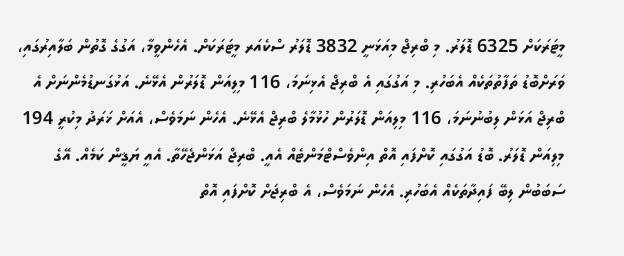މީޓަރަކަށް 6325 ޑޮލަރު. މި ބްރިޖް މިއަޅަނީ 3832 ޑޮލަރު ސްކެއަރ މީޓަރަކަށް. އެހެންވީމާ، އަގުގެ ގޮތުން ބަލާއިރުގައި، ވަރަށްބޮޑު ތަފާތުތަކެއް އެބަހުރި. މި އަގުގައި އެ ބްރިޖް އެޅިނަމަ، 116 މިލިއަން ޑޮލަރުން އެޅޭނެ. އަޅުގަނޑުމެންނަށް އެ ބްރިޖް އަޅަން ލިބުނުނަމަ، 116 މިލިއަން ޑޮލަރުން ހުޅުމާލެ ބްރިޖް އެޅޭނެ. އެހެން ނަމަވެސް، އެއަށް ޚަރަދު މިކުރީ 194 މިލިއަން ޑޮލަރު. ބޮޑު އަގުގައި ކޮށްފައި އޮތް އިންވެސްޓްމަންޓެއް އެއީ. ބްރިޖް އަޅަންޖެހޭތާ. އެއީ ޔަޤީން ކަމެއް. އޭގެ ސަބަބުން ލިބޭ ފައިދާތަކެއް އެބަހުރި. އެހެން ނަމަވެސް، އެ ބްރިޖަށް ކޮށްފައި އޮތް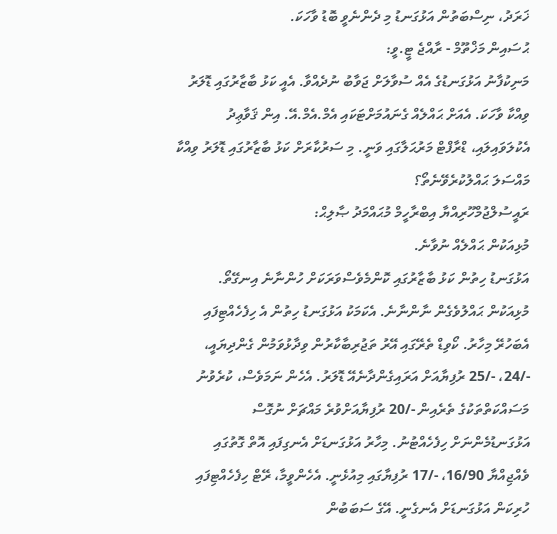ޚަރަދު، ނިސްބަތުން އަޅުގަނޑު މި ދެންނެވީ ބޮޑު ވާހަކަ.
ޙުސައިން މަޚްތޫމް - ރާއްޖެ ޓީ.ވީ:
މަނިކުފާނު އަޅުގަނޑުގެ އެއް ސުވާލަށް ޖަވާބު ނުދެއްވާ. އެއީ ކަޅު ބާޒާރުގައި ޑޮލަރު ވިއްކާ ވާހަކަ. އެއަށް ޙައްލެއް ގެނައުމަށްޓަކައި އެމް.އެމް.އޭ. އިން ޤަވާޢިދު އެކުލަވައިލައި، ޑްރާފްޓް މަރުޙަލާގައި ވަނީ. މި ސަރުކާރަށް ކަޅު ބާޒާރުގައި ޑޮލަރު ވިއްކާ މައްސަލަ ޙައްލުކުރެވޭނެތޯ؟
ރައީސުލްޖުމްހޫރިއްޔާ އިބްރާހީމް މުޙައްމަދު ޞާލިޙް:
މުޅިއަކުން ޙައްލެއް ނުވާނެ.
އަޅުގަނޑު ހިތުން ކަޅު ބާޒާރުގައި ކޮންމެވެސްވަރަކަށް ހުންނާނެ އިނގޭތޯ. މުޅިއަކުން ޙައްލުވެގެން ނާންނާނެ. އެކަމަކު އަޅުގަނޑު ހިތުން އެ ހިފެހެއްޓިފައި އެބަހުރޭ މިހާރު. ކޯވިޑް ތެރޭގައި އޭރު ތަޖުރިބާކާރުން ވިދާޅުވަމުން ގެންދިޔައީ، -/24، -/25 ރުފިޔާއަށް އަރައިގެންދާނެއޭ ޑޮލަރު. އެހެން ނަމަވެސް، ކުރެވުނު މަސައްކަތްތަކުގެ ތެރެއިން -/20 ރުފިޔާއަށްވުރެ މައްޗަށް ނުގޮސް އަޅުގަނޑުމެންނަށް ހިފެހެއްޓުނު. މިހާރު އަޅުގަނޑަށް އެނގިފައި އޮތް ގޮތުގައި ވެއްޖިއްޔާ 16/90، -/17 ރުފިޔާގައި މިއުޅެނީ. އެހެންވީމާ، ރޭޓް ހިފެހެއްޓިފައި ހުރިކަން އަޅުގަނޑަށް އެނގެނީ. އޭގެ ސަބަބުން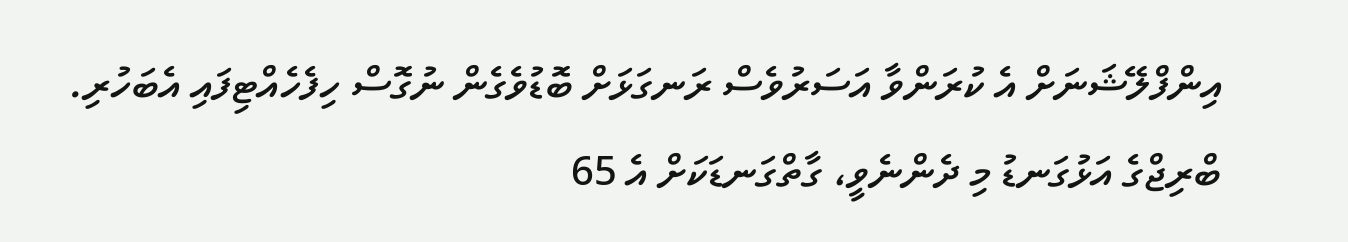އިންފްލޭޝަނަށް އެ ކުރަންވާ އަސަރުވެސް ރަނގަޅަށް ބޮޑުވެގެން ނުގޮސް ހިފެހެއްޓިފައި އެބަހުރި.
ބްރިޖްގެ އަޅުގަނޑު މި ދެންނެވީ، ގާތްގަނޑަކަށް އެ 65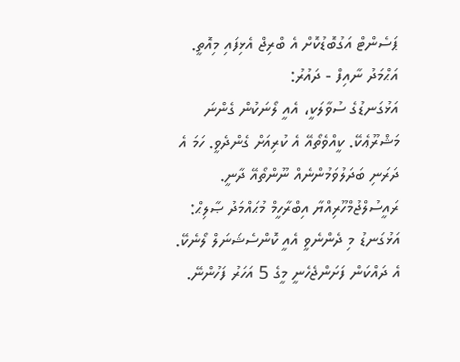ޕަސެންޓް އަގުބޮޑުކޮށް އެ ބްރިޖް އެޅިފައި މިއޮތީ.
އަޙްމަދު ނާއިފް - ދައުރު:
އަޅުގަނޑުގެ ސުވާލަކީ، އެއީ ލޯނަކުން ގެންނަ މަޝްރޫޢެކޭ. ކީއްވެތޯއޭ އެ ކުރިއަށް ގެންދެވީ. ހަމަ އެ ދަރަނި ބަދަލުވަމުންނެއް ނޫންތޯއޭ ދާނީ.
ރައީސުލްޖުމްހޫރިއްޔާ އިބްރާހީމް މުޙައްމަދު ޞާލިޙް:
އަޅުގަނޑު މި ދެންނެވީ އެއީ ކޮންސެޝަނަލް ލޯނެކޭ. އެ ދައްކަން ފަށަންޖެހެނީ މީގެ 5 އަހަރު ފަހުންނޭ.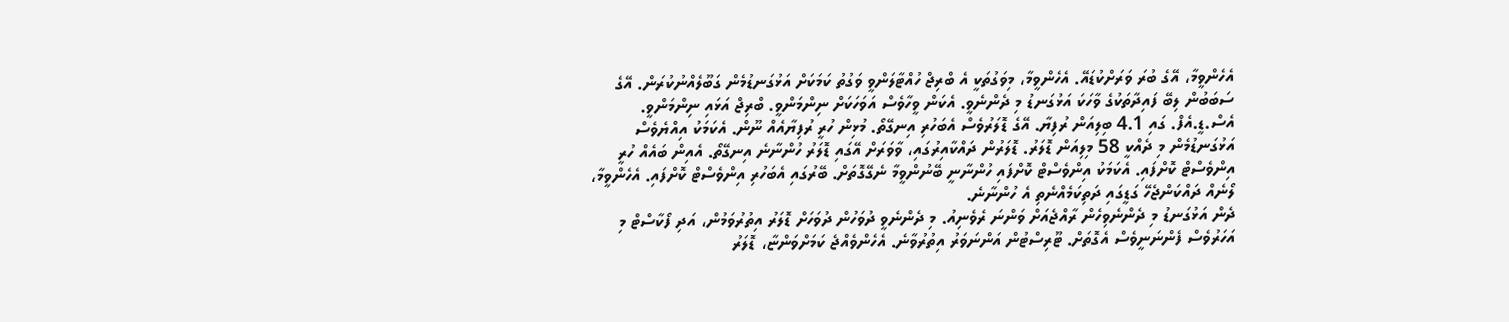އެހެންވީމާ، އޭގެ ބުރަ ވަރަށްކުޑައޭ. އެހެންވީމާ، މިވަގުތަކީ އެ ބްރިޖް ހުއްޓާލަންވީ ވަގުތު ކަމަކަށް އަޅުގަނޑުމެން ގަބޫލެއްނުކުރަން. އޭގެ ސަބަބުން ލިބޭ ފައިދާތަކުގެ ވާހަކަ އަޅުގަނޑު މި ދެންނެވީ. އެކަން ވީހާވެސް އަވަހަކަށް ނިންމަންވީ. ބްރިޖް އަޅައި ނިންމަންވީ.
އެސް.ޑީ.އެފް. ގައި 4.1 ބިލިއަން ރުފިޔާ. އޭގެ ޑޮލަރުވެސް އެބަހުރި އިނގޭތޯ. މުޅިން ހުރީ ރުފިޔާއެއް ނޫން. އެކަމަކު އިއްޔެވެސް އަޅުގަނޑުމެން މި ދެއްކީ 58 މިލިއަން ޑޮލަރު. ޑޮލަރުން ދައްކާއިރުގައި، ވާވަރަށް އޭގައި ޑޮލަރު ހުންނާނެ އިނގޭތޯ. އެއިން ބައެއް ހުރީ އިންވެސްޓް ކޮށްފައި. އެކަމަކު އިންވެސްޓް ކޮށްފައި ހުންނާނީ ބޭނުންވީމާ ނެގޭގޮތަށް. ބޭރުގައި އެބަހުރި އިންވެސްޓް ކޮށްފައި. އެހެންވީމާ، ލޯނެއް ދައްކަންޖެހޭ ގަޑީގައި ދަތިކަމެއްނެތި އެ ހުންނާނެ.
ދެން އަޅުގަނޑު މި ދެންނެވިހެން ރާއްޖެއަށް ވަންނަ ރެވެނިއު. މި ދެންނެވީ ދުވަހުން ދުވަހަށް ޑޮލަރު އިތުރުވަމުން، އަދި ފޯކާސްޓް މި އަހަރުވެސް ފެންނަނީވެސް އެގޮތަށް. ޓޫރިސްޓުން އަންނަވަރު އިތުރުވާނެ. އެހެންވެއްޖެ ކަމަށްވަންޏާ، ޑޮލަރު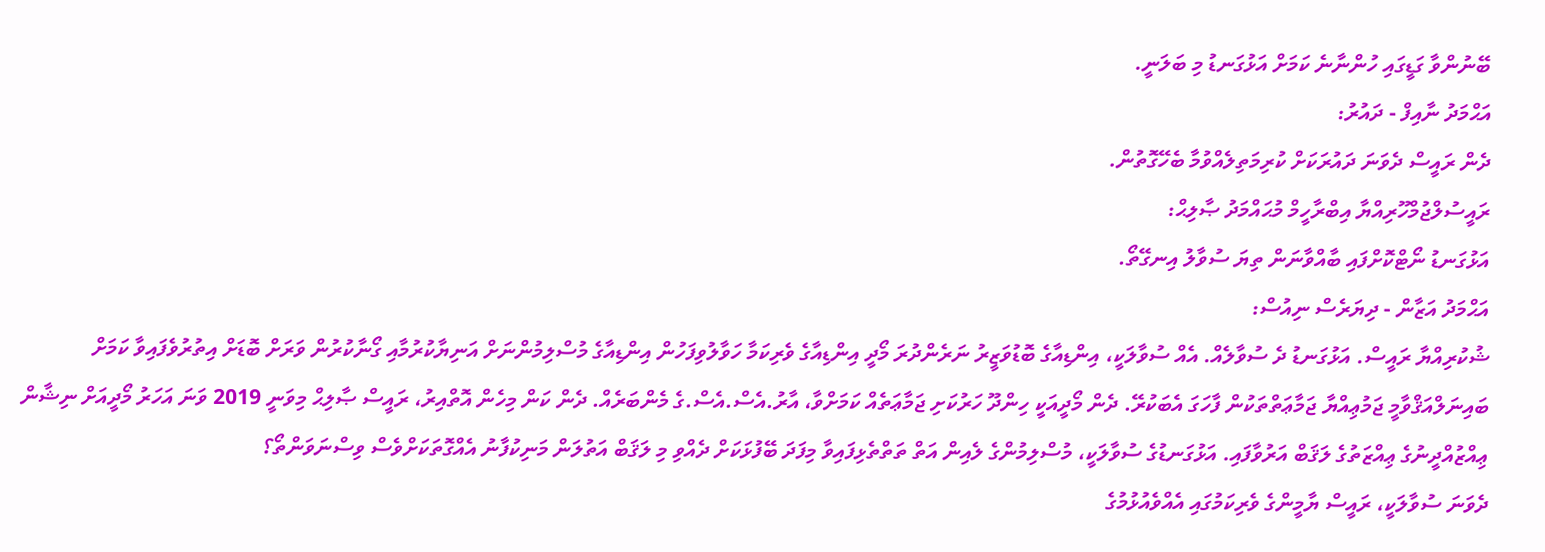ބޭނުންވާ ގަޑީގައި ހުންނާނެ ކަމަށް އަޅުގަނޑު މި ބަލަނީ.
އަޙްމަދު ނާއިފް - ދައުރު:
ދެން ރައީސް ދެވަނަ ދައުރަކަށް ކުރިމަތިލެއްވުމާ ބެހޭގޮތުން.
ރައީސުލްޖުމްހޫރިއްޔާ އިބްރާހީމް މުޙައްމަދު ޞާލިޙް:
އަޅުގަނޑު ނޯޓްކޮށްފައި ބާއްވާނަން ތިޔަ ސުވާލު އިނގޭތޯ.
އަޙްމަދު އަޒާން - ދިޔަރެސް ނިއުސް:
ޝުކުރިއްޔާ ރައީސް. އަޅުގަނޑު ދެ ސުވާލެއް. އެއް ސުވާލަކީ، އިންޑިއާގެ ބޮޑުވަޒީރު ނަރެންދުރަ މޯދީ އިންޑިއާގެ ވެރިކަމާ ހަވާލުވިފަހުން އިންޑިއާގެ މުސްލިމުންނަށް އަނިޔާކުރުމާއި ގޯނާކުރުން ވަރަށް ބޮޑަށް އިތުރުވެފައިވާ ކަމަށް ބައިނަލްއަޤްވާމީ ޖަމުޢިއްޔާ ޖަމާޢަތްތަކުން ފާހަގަ އެބަކުރޭ. ދެން މޯދީއަކީ ހިންދޫ ހަރުކަށި ޖަމާޢަތެއް ކަމަށްވާ، އާރު.އެސް.އެސް.ގެ މެންބަރެއް. ދެން ކަން މިހެން އޮތްއިރު، ރައީސް ޞާލިޙް މިވަނީ 2019 ވަނަ އަހަރު މޯދީއަށް ނިޝާން ޢިއްޒުއްދީނުގެ ޢިއްޒަތުގެ ލަޤަބް އަރުވާފައި. އަޅުގަނޑުގެ ސުވާލަކީ، މުސްލިމުންގެ ލެއިން އަތް ތަތްތެޅިފައިވާ މިފަދަ ބޭފުޅަކަށް ދެއްވި މި ލަޤަބް އަތުލަން މަނިކުފާނު އެއްގޮތަކަށްވެސް ވިސްނަވަންތޯ؟
ދެވަނަ ސުވާލަކީ، ރައީސް ޔާމީންގެ ވެރިކަމުގައި އެއްވެއުޅުމުގެ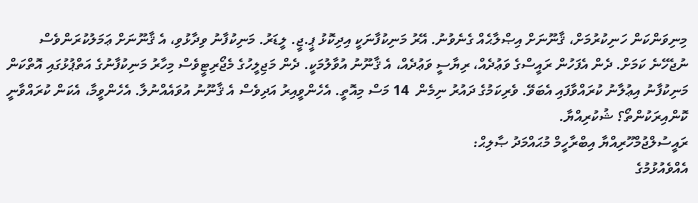މިނިވަންކަން ހަނިކުރުމަށް، ޤާނޫނަށް އިޞްލާޙެއް ގެނެވުނު. އޭރު މަނިކުފާނަކީ އިދިކޮޅު ޕީ.ޖީ. ލީޑަރު. މަނިކުފާނު ވިދާޅުވި، އެ ޤާނޫނަށް ޢަމަލުކުރަންވެސް ނުޖެހޭނެ ކަމަށް. ދެން އެފަހުން ރައީސްގެ ވަޢުދެއް، ރިޔާސީ ވަޢުދެއް، އެ ޤާނޫނު އުވާލުމަކީ. ދެން މަޖިލީހުގެ މެޖޯރިޓީވެސް މިހާރު މަނިކުފާނުގެ އަތްޕުޅުގައި އޮތްކަން މަނިކުފާނު އިޢުލާނު ކުރައްވާފައި އެބަވޭ. ވެރިކަމުގެ ދައުރު ނިމެން  14 މަސް މިއޮތީ. އެހެންވީއިރު އަދިވެސް އެ ޤާނޫނު އުވައެއްނުލާ. އެހެންވީމާ، އެކަން ކުރައްވާނީ ކޮންއިރަކުންތޯ؟ ޝުކުރިއްޔާ.
ރައީސުލްޖުމްހޫރިއްޔާ އިބްރާހީމް މުޙައްމަދު ޞާލިޙް:
އެއްވެއުޅުމުގެ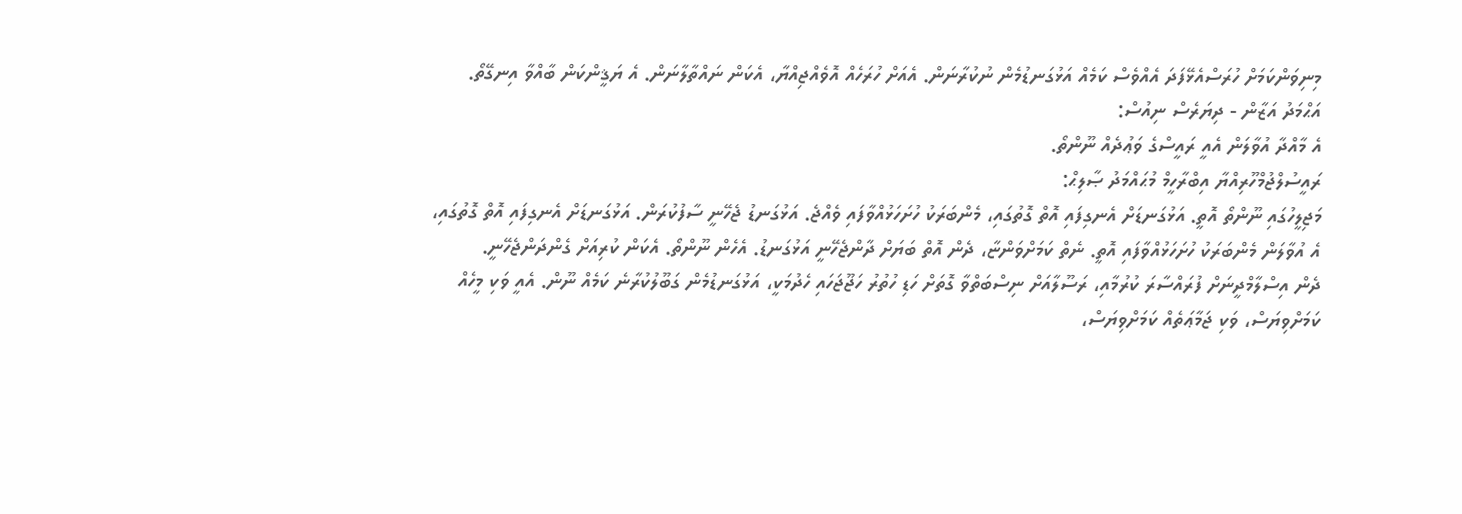މިނިވަންކަމަށް ހުރަސްއެޅޭފަދަ އެއްވެސް ކަމެއް އަޅުގަނޑުމެން ނުކުރާނަން. އެއަށް ހުރަހެއް އޮވެއްޖިއްޔާ، އެކަން ނައްތާލާނަން. އެ ޔަޤީންކަން ބާއްވާ އިނގޭތޯ.
އަޙްމަދު އަޒާން - ދިޔަރެސް ނިއުސް:
އެ މާއްދާ އުވާލަން އެއީ ރައީސްގެ ވަޢުދެއް ނޫންތޯ.
ރައީސުލްޖުމްހޫރިއްޔާ އިބްރާހީމް މުޙައްމަދު ޞާލިޙް:
މަޖިލީހުގައި ނޫންތޯ އޮތީ. އަޅުގަނޑަށް އެނގިފައި އޮތް ގޮތުގައި، މެންބަރަކު ހުށަހަޅުއްވާފައި ވެއްޖެ. އަޅުގަނޑު ޖެހޭނީ ސާފުކުރަން. އަޅުގަނޑަށް އެނގިފައި އޮތް ގޮތުގައި، އެ އުވާލަން މެންބަރަކު ހުށަހަޅުއްވާފައި އޮތީ. ނެތް ކަމަށްވަންޏާ، ދެން އޮތް ބަޔަށް ދާންޖެހޭނީ އަޅުގަނޑު. އެހެން ނޫންތޯ. އެކަން ކުރިއަށް ގެންދަންޖެހޭނީ.
ދެން އިސްލާމްދީނަށް ފުރައްސާރަ ކުރުމާއި، ރަސޫލާއަށް ނިސްބަތްވާ ގޮތަށް ހަޑި ހުތުރު ހަޖޫޖަހައި ހެދުމަކީ، އަޅުގަނޑުމެން ގަބޫލުކުރާނެ ކަމެއް ނޫން. އެއީ ވަކި މީހެއް ކަމަށްވިޔަސް، ވަކި ޖަމާޢަތެއް ކަމަށްވިޔަސް،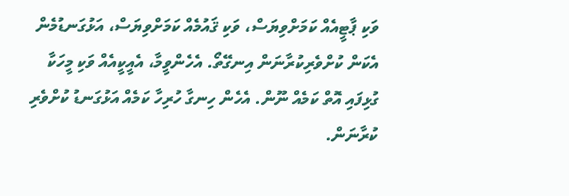ވަކި ޕާޓީއެއް ކަމަށްވިޔަސް، ވަކި ޤައުމެއް ކަމަށްވިޔަސް، އަޅުގަނޑުމެން އެކަން ކުށްވެރިކުރާނަން އިނގޭތޯ. އެހެންވީމާ، އެއީކީއެއް ވަކި މީހަކާ ގުޅިފައި އޮތް ކަމެއް ނޫން. އެހެން ހިނގާ ހުރިހާ ކަމެއް އަޅުގަނޑު ކުށްވެރި ކުރާނަން.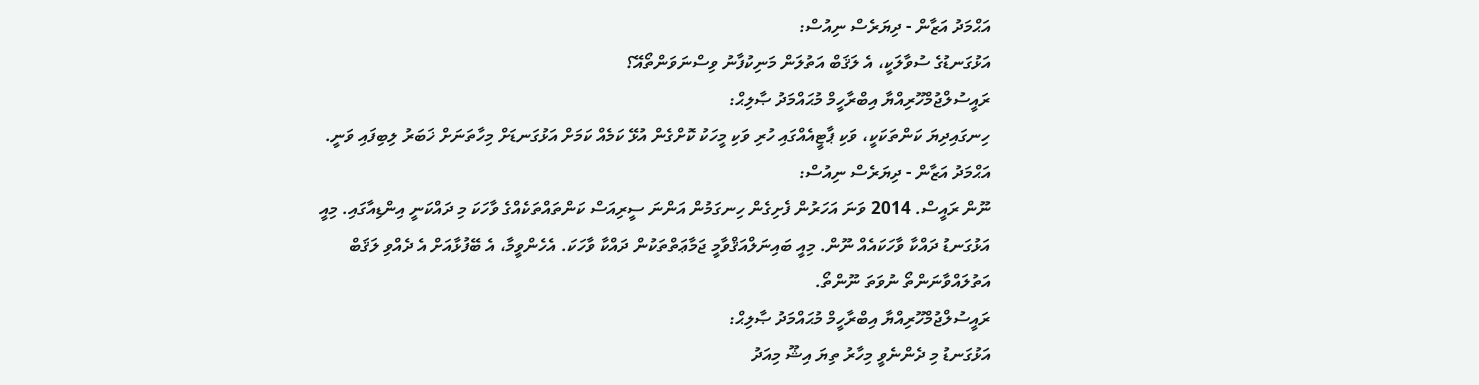އަޙްމަދު އަޒާން - ދިޔަރެސް ނިއުސް:
އަޅުގަނޑުގެ ސުވާލަކީ، އެ ލަޤަބް އަތުލަން މަނިކުފާނު ވިސްނަވަންތޯއޭ؟
ރައީސުލްޖުމްހޫރިއްޔާ އިބްރާހީމް މުޙައްމަދު ޞާލިޙް:
ހިނގައިދިޔަ ކަންތަކަކީ، ވަކި ޕާޓީއެއްގައި ހުރި ވަކި މީހަކު ކޮށްގެން އުޅޭ ކަމެއް ކަމަށް އަޅުގަނޑަށް މިހާތަނަށް ޚަބަރު ލިބިފައި ވަނީ.
އަޙްމަދު އަޒާން - ދިޔަރެސް ނިއުސް:
ނޫން ރައީސް. 2014 ވަނަ އަހަރުން ފެށިގެން ހިނގަމުން އަންނަ ސީރިއަސް ކަންތައްތަކެއްގެ ވާހަކަ މި ދައްކަނީ އިންޑިއާގައި. މިއީ އަޅުގަނޑު ދައްކާ ވާހަކައެއް ނޫން. މިއީ ބައިނަލްއަޤްވާމީ ޖަމާޢަތްތަކުން ދައްކާ ވާހަކަ. އެހެންވީމާ، އެ ބޭފުޅާއަށް އެ ދެއްވި ލަޤަބް އަތުލައްވާނަންތޯ ނުވަތަ ނޫންތޯ.
ރައީސުލްޖުމްހޫރިއްޔާ އިބްރާހީމް މުޙައްމަދު ޞާލިޙް:
އަޅުގަނޑު މި ދެންނެވީ މިހާރު ތިޔަ އިޝޫ މިއަދު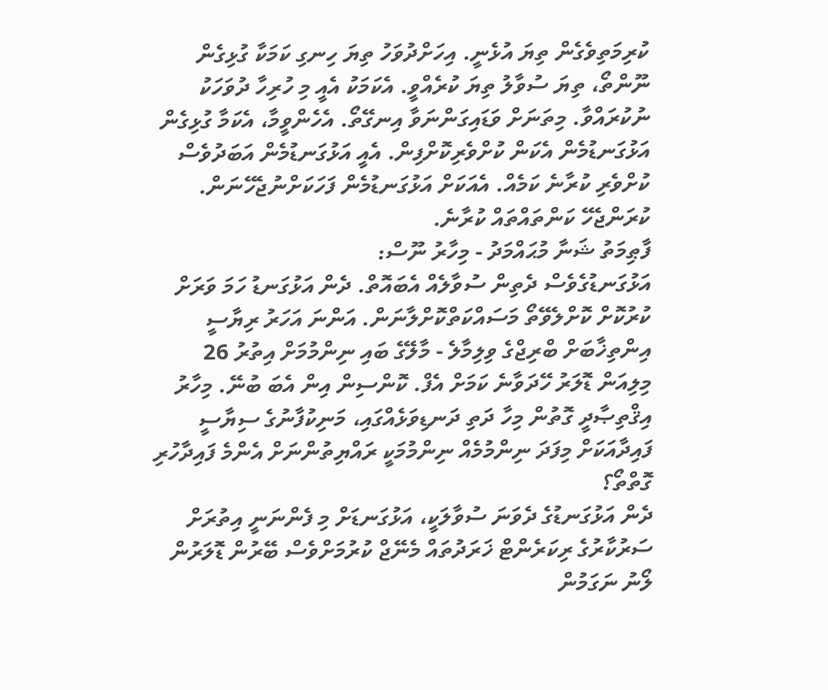ކުރިމަތިވެގެން ތިޔަ އުޅެނީ. އިހަށްދުވަހު ތިޔަ ހިނގި ކަމަކާ ގުޅިގެން ނޫންތޯ، ތިޔަ ސުވާލު ތިޔަ ކުރެއްވީ. އެކަމަކު އެއީ މި ހުރިހާ ދުވަހަކު ނުކުރައްވާ. މިތަނަށް ވަޑައިގަންނަވާ އިނގޭތޯ. އެހެންވީމާ، އެކަމާ ގުޅިގެން އަޅުގަނޑުމެން އެކަން ކުށްވެރިކޮށްފިން. އެއީ އަޅުގަނޑުމެން އަބަދުވެސް ކުށްވެރި ކުރާނެ ކަމެއް. އެއަކަށް އަޅުގަނޑުމެން ފަހަކަށްނުޖެހޭނަން. ކުރަންޖެހޭ ކަންތައްތައް ކުރާނެ.
ފާޠިމަތު ޝަނާ މުޙައްމަދު - މިހާރު ނޫސް:
އަޅުގަނޑުގެވެސް ދެތިން ސުވާލެއް އެބައޮތް. ދެން އަޅުގަނޑު ހަމަ ވަރަށް ކުރުކޮށް ކޮށްލެވޭތޯ މަސައްކަތްކޮށްލާނަން. އަންނަ އަހަރު ރިޔާސީ އިންތިޚާބަށް ބްރިޖްގެ ވިލިމާލެ - މާލޭގެ ބައި ނިންމުމަށް އިތުރު 26 މިލިއަން ޑޮލަރު ހޭދަވާނެ ކަމަށް އެފް. ކޮންސިން އިން އެބަ ބުނޭ. މިހާރު އިޤްތިޞާދީ ގޮތުން މިހާ ދަތި ދަނޑިވަޅެއްގައި، މަނިކުފާނުގެ ސިޔާސީ ފައިދާއަކަށް މިފަދަ ނިންމުމެއް ނިންމުމަކީ ރައްޔިތުންނަށް އެންމެ ފައިދާހުރި ގޮތްތޯ؟
ދެން އަޅުގަނޑުގެ ދެވަނަ ސުވާލަކީ، އަޅުގަނޑަށް މި ފެންނަނީ އިތުރަށް ސަރުކާރުގެ ރިކަރެންޓް ޚަރަދުތައް މެނޭޖް ކުރުމަށްވެސް ބޭރުން ޑޮލަރުން ލޯނު ނަގަމުން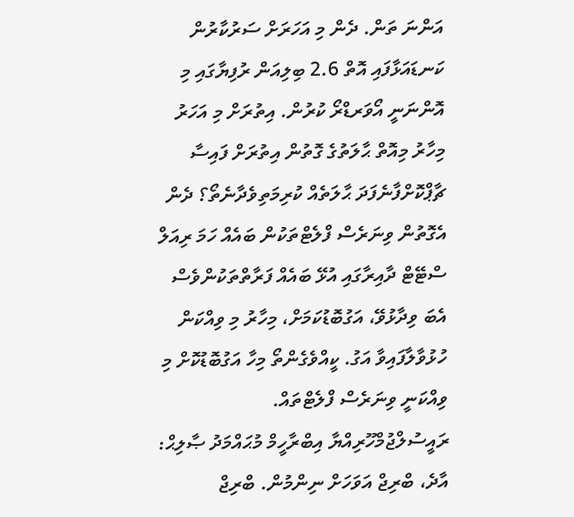އަންނަ ތަން. ދެން މި އަހަރަށް ސަރުކާރުން ކަނޑައަޅާފައި އޮތް 2.6 ބިލިއަން ރުފިޔާގައި މި އޮންނަނީ އޯވަރޑްރޯ ކުރުން. އިތުރަށް މި އަހަރު މިހާރު މިއޮތް ޙާލަތުގެ ގޮތުން އިތުރަށް ފައިސާ ޗާޕްކޮށްފާނެފަދަ ޙާލަތެއް ކުރިމަތިވެދާނެތޯ؟ ދެން އެގޮތުން ވިނަރެސް ފްލެޓްތަކުން ބައެއް ހަމަ ރިއަލް ސްޓޭޓް ދާއިރާގައި އުޅޭ ބައެއް ފަރާތްތަކުންވެސް އެބަ ވިދާޅުވޭ، އަގުބޮޑުކަމަށް، މިހާރު މި ވިއްކަން ހުޅުވާލާފައިވާ އަގު. ކީއްވެގެންތޯ މިހާ އަގުބޮޑުކޮށް މި ވިއްކަނީ ވިނަރެސް ފްލެޓްތައް.
ރައީސުލްޖުމްހޫރިއްޔާ އިބްރާހީމް މުޙައްމަދު ޞާލިޙް:
އާދެ، ބްރިޖް އަވަހަށް ނިންމުން. ބްރިޖް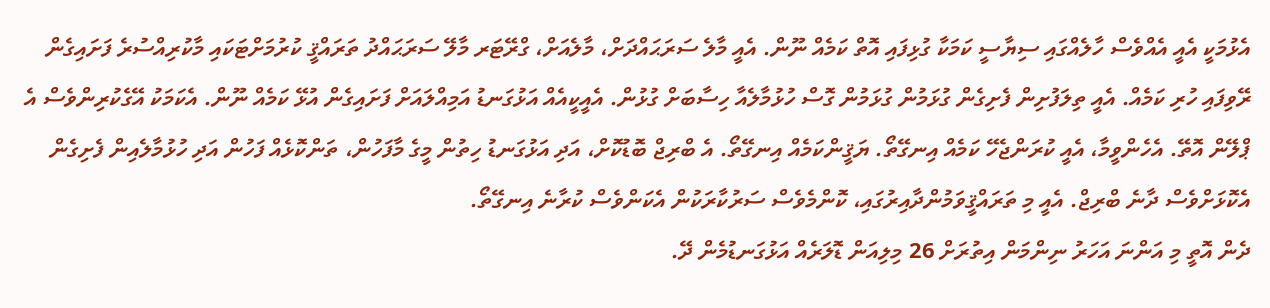އެޅުމަކީ އެއީ އެއްވެސް ހާލެއްގައި ސިޔާސީ ކަމަކާ ގުޅިފައި އޮތް ކަމެއް ނޫން. އެއީ މާލެ ސަރަޙައްދަށް، މާލެއަށް، ގްރޭޓަރ މާލޭ ސަރަޙައްދު ތަރައްޤީ ކުރުމަށްޓަކައި މާކުރިއްސުރެ ފަށައިގެން ރޭވިފައި ހުރި ކަމެއް. އެއީ ތިލަފުށިން ފެށިގެން ގުޅަމުން ގުޅަމުން ގޮސް ހުޅުމާލެއާ ހިސާބަށް ގުޅުން. އެއީކީއެއް އަޅުގަނޑު އަމިއްލައަށް ފަށައިގެން އުޅޭ ކަމެއް ނޫން. އެކަމަކު އޭގެކުރިންވެސް އެ ޕްލޭން އޮތޭ. އެހެންވީމާ، އެއީ ކުރަންޖެހޭ ކަމެއް އިނގޭތޯ. ޔަޤީންކަމެއް އިނގޭތޯ. އެ ބްރިޖް ބޮޑުކޮށް، އަދި އަޅުގަނޑު ހިތުން މީގެ މާފަހުން، ތަންކޮޅެއް ފަހުން އަދި ހުޅުމާލެއިން ފެށިގެން އެކޮޅަށްވެސް ދާނެ ބްރިޖް. އެއީ މި ތަރައްޤީވަމުންދާއިރުގައި، ކޮންމެވެސް ސަރުކާރަކުން އެކަންވެސް ކުރާނެ އިނގޭތޯ.
ދެން އޮތީ މި އަންނަ އަހަރު ނިންމަން އިތުރަށް 26 މިލިއަން ޑޮލަރެއް އަޅުގަނޑުމެން ދޭ.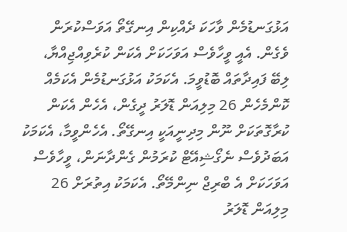އަޅުގަނޑުމެން ވާހަކަ ދެއްކިން އިނގޭތޯ އަވަސްކުރަން ވެގެން. އެއީ ވީހާވެސް އަވަހަކަށް އެކަން ކުރެވިއްޖިއްޔާ، ލިބޭ ފައިދާތައް ބޮޑުވީމަ. އެކަމަކު އަޅުގަނޑުމެން އެކަމެއް ކޮންމެހެން 26 މިލިއަން ޑޮލަރު ދީގެން، އެހެން އެކަން ކުރާގޮތަކަށް ނޫން މިދިނީއަކީ އިނގޭތޯ. އެހެންވީމާ، އެކަމަކު އަބަދުވެސް ނެގޯޝިއޭޓް ކުރަމުން ގެންދާނަން، ވީހާވެސް އަވަހަކަށް އެ ބްރިޖް ނިންމޭތޯ. އެކަމަކު އިތުރަށް 26 މިލިއަން ޑޮލަރު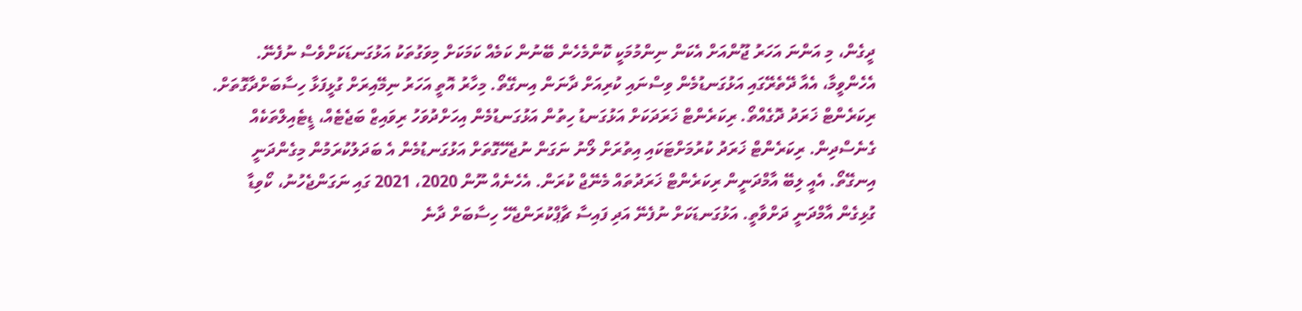ދީގެން، މި އަންނަ އަހަރު ޖޫންއަށް އެކަން ނިންމުމަކީ ކޮންމެހެން ބޭނުން ކަމެއް ކަމަކަށް މިވަގުތަކު އަޅުގަނޑަކަށްވެސް ނުފެނޭ. އެހެންވީމާ، އެއާ ދޭތެރޭގައި އަޅުގަނޑުމެން ވިސްނައި ކުރިއަށް ދާނަން އިނގޭތޯ. މިހާރު އޮތީ އަހަރު ނިމޭއިރަށް ގުޅީފަޅާ ހިސާބަށްދާގޮތަށް.
ރިކަރެންޓް ޚަރަދު ދޮގެއްތޯ. ރިކަރެންޓް ޚަރަދަކަށް އަޅުގަނޑު ހިތުން އަޅުގަނޑުމެން އިހަށްދުވަހު ރިވައިޒް ބަޖެޓެއް، ޑީޓެއިލްތަކެއް ގެނެސްދިން. ރިކަރެންޓް ޚަރަދު ކުރުމަށްޓަކައި އިތުރަށް ލޯނު ނަގަން ނުޖެހޭގޮތަށް އަޅުގަނޑުމެން އެ ބަދަލުކުރަމުން މިގެންދަނީ އިނގޭތޯ. އެއީ ލިބޭ އާމްދަނީން ރިކަރެންޓް ޚަރަދުތައް މެނޭޖް ކުރަން. އެހެނެއް ނޫން 2020، 2021 ގައި ނަގަންޖެހުނު، ކޯވިޑާ ގުޅިގެން އާމްދަނީ ދަށްވާތީ. އަޅުގަނޑަކަށް ނުފެނޭ އަދި ފައިސާ ޗާޕްކުރަންޖެހޭ ހިސާބަށް ދާނެ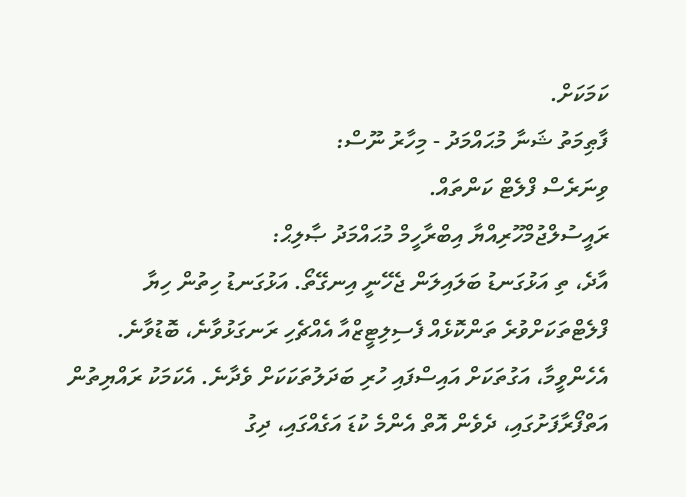ކަމަކަށް.
ފާޠިމަތު ޝަނާ މުޙައްމަދު - މިހާރު ނޫސް:
ވިނަރެސް ފްލެޓް ކަންތައް.
ރައީސުލްޖުމްހޫރިއްޔާ އިބްރާހީމް މުޙައްމަދު ޞާލިޙް:
އާދެ، ތި އަޅުގަނޑު ބަލައިލަން ޖެހޭނީ އިނގޭތޯ. އަޅުގަނޑު ހިތުން ހިޔާ ފްލެޓްތަކަށްވުރެ ތަންކޮޅެއް ފެސިލިޓީޒްއާ އެއްޗެހި ރަނގަޅުވާނެ، ބޮޑުވާނެ. އެހެންވީމާ، އަގުތަކަށް އައިސްފައި ހުރި ބަދަލުތަކަކަށް ވެދާނެ. އެކަމަކު ރައްޔިތުން އަތްފޯރާފަށުގައި، ދެވެން އޮތް އެންމެ ކުޑަ އަގެއްގައި، ދިގު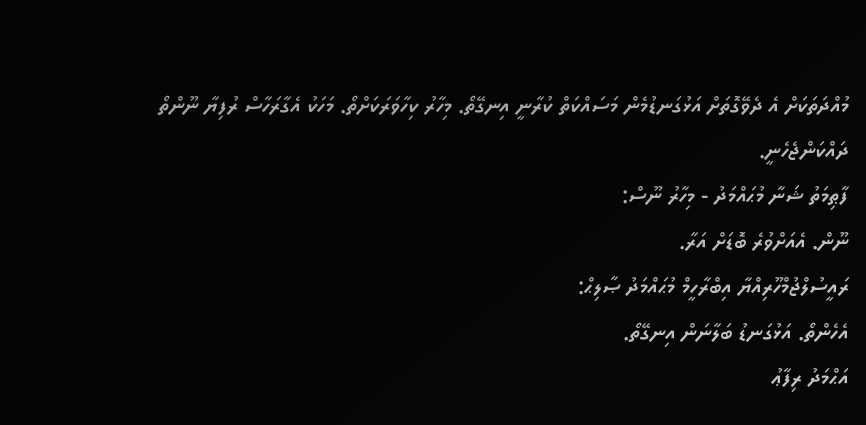މުއްދަތަކަށް އެ ދެވޭގޮތަށް އަޅުގަނޑުމެން މަސައްކަތް ކުރާނީ އިނގޭތޯ. މިހާރު ކިހާވަރަކަށްތޯ. މަހަކު އެގާރަހާސް ރުފިޔާ ނޫންތޯ ދައްކަންޖެހެނީ.
ފާޠިމަތު ޝަނާ މުޙައްމަދު - މިހާރު ނޫސް:
ނޫން. އެއަށްވުރެ ބޮޑަށް އަރާ.
ރައީސުލްޖުމްހޫރިއްޔާ އިބްރާހީމް މުޙައްމަދު ޞާލިޙް:
އެހެންތޯ. އަޅުގަނޑު ބަލާނަން އިނގޭތޯ.
އަޙްމަދު ރިފާޢު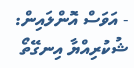- އަވަސް އޮންލައިން:
ޝުކުރިއްޔާ އިނގޭތޯ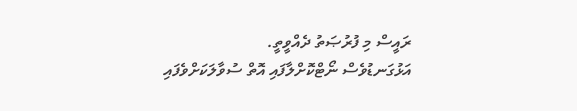ރައީސް މި ފުރުޞަތު ދެއްވީތީ.
އަޅުގަނޑުވެސް ނޯޓްކޮށްލާފައި އޮތް ސުވާލަކަށްވެފައި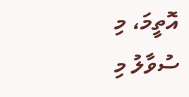އޮތީމަ، މި ސުވާލު މި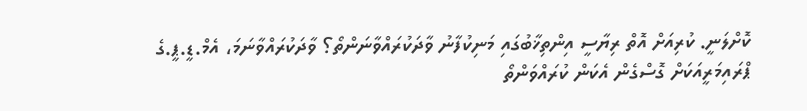ކޮށްލަނީ. ކުރިއަށް އޮތް ރިޔާސީ އިންތިޚާބުގައި މަނިކުފާނު ވާދަކުރައްވާނަންތޯ؟ ވާދަކުރައްވާނަމަ، އެމް.ޑީ.ޕީ.ގެ ޕްރައިމަރީއަކަށް ގޮސްގެން އެކަން ކުރައްވަންތޯ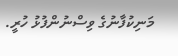މަނިކުފާނުގެ ވިސްނުންފުޅު ހުރީ.